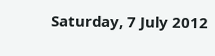Saturday, 7 July 2012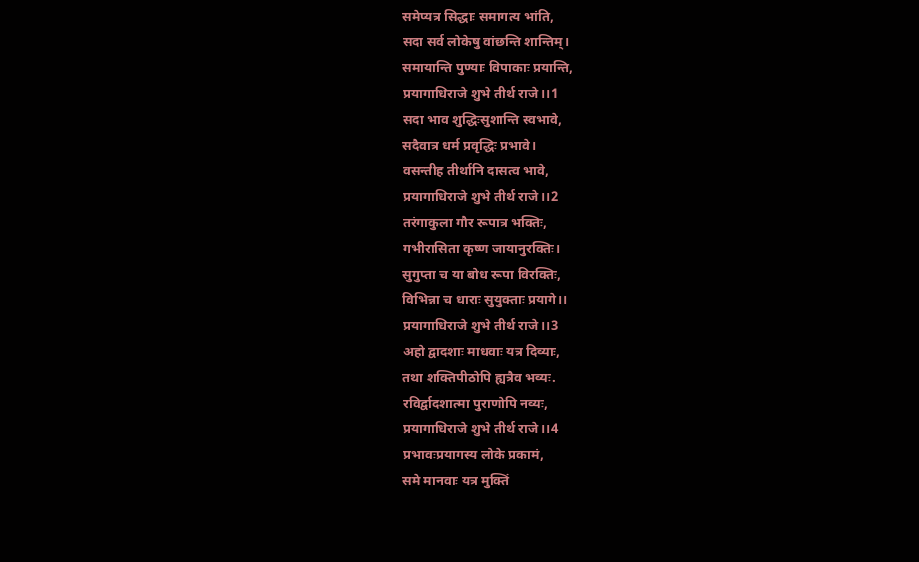समेप्यत्र सिद्धाः समागत्य भांति,
सदा सर्व लोकेषु वांछन्ति शान्तिम्।
समायान्ति पुण्याः विपाकाः प्रयान्ति,
प्रयागाधिराजे शुभे तीर्थ राजे।।1
सदा भाव शुद्धिःसुशान्ति स्वभावे,
सदैवात्र धर्म प्रवृद्धिः प्रभावे।
वसन्तीह तीर्थानि दासत्व भावे,
प्रयागाधिराजे शुभे तीर्थ राजे।।2
तरंगाकुला गौर रूपात्र भक्तिः,
गभीरासिता कृष्ण जायानुरक्तिः।
सुगुप्ता च या बोध रूपा विरक्तिः,
विभिन्ना च धाराः सुयुक्ताः प्रयागे।।
प्रयागाधिराजे शुभे तीर्थ राजे।।3
अहो द्वादशाः माधवाः यत्र दिव्याः,
तथा शक्तिपीठोपि ह्यत्रैव भव्यः.
रविर्द्वादशात्मा पुराणोपि नव्यः,
प्रयागाधिराजे शुभे तीर्थ राजे।।4
प्रभावःप्रयागस्य लोके प्रकामं,
समे मानवाः यत्र मुक्तिं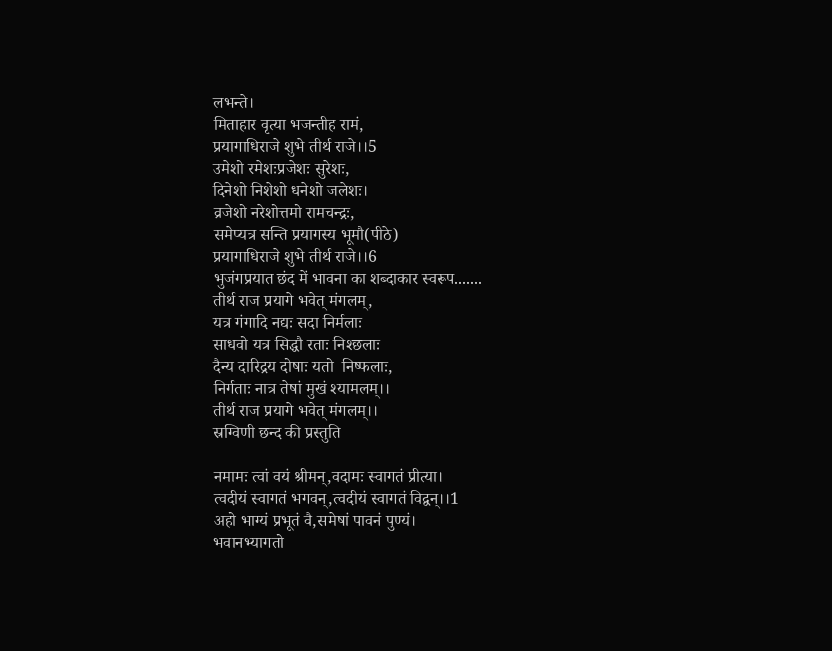लभन्ते।
मिताहार वृत्या भजन्तीह रामं,
प्रयागाधिराजे शुभे तीर्थ राजे।।5
उमेशो रमेशःप्रजेशः सुरेशः,
दिनेशो निशेशो धनेशो जलेशः।
व्रजेशो नरेशोत्तमो रामचन्द्रः,
समेप्यत्र सन्ति प्रयागस्य भूमौ(पीठे)
प्रयागाधिराजे शुभे तीर्थ राजे।।6
भुजंगप्रयात छंद में भावना का शब्दाकार स्वरूप.......
तीर्थ राज प्रयागे भवेत् मंगलम्,
यत्र गंगादि नद्यः सदा निर्मलाः
साधवो यत्र सिद्धौ रताः निश्छलाः
दैन्य दारिद्रय दोषाः यतो  निष्फलाः,
निर्गताः नात्र तेषां मुखं श्यामलम्।।
तीर्थ राज प्रयागे भवेत् मंगलम्।।
स्रग्विणी छन्द की प्रस्तुति

नमामः त्वां वयं श्रीमन्,वदामः स्वागतं प्रीत्या।
त्वदीयं स्वागतं भगवन्,त्वदीयं स्वागतं विद्वन्।।1
अहो भाग्यं प्रभूतं वै,समेषां पावनं पुण्यं।
भवानभ्यागतो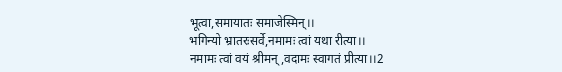भूत्वा,समायातः समाजेस्मिन्।।
भगिन्यो भ्रातरःसर्वे,नमामः त्वां यथा रीत्या।।
नमामः त्वां वयं श्रीमन्,वदामः स्वागतं प्रीत्या।।2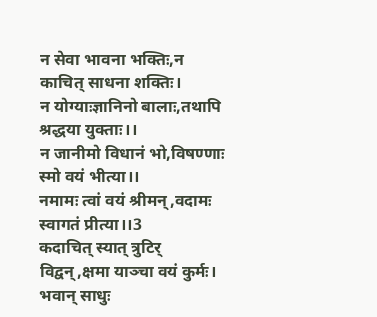न सेवा भावना भक्तिः,न काचित् साधना शक्तिः।
न योग्याःज्ञानिनो बालाः,तथापि श्रद्धया युक्ताः।।
न जानीमो विधानं भो,विषण्णाः स्मो वयं भीत्या।।
नमामः त्वां वयं श्रीमन्,वदामः स्वागतं प्रीत्या।।3
कदाचित् स्यात् त्रुटिर् विद्वन्,क्षमा याञ्चा वयं कुर्मः।
भवान् साधुः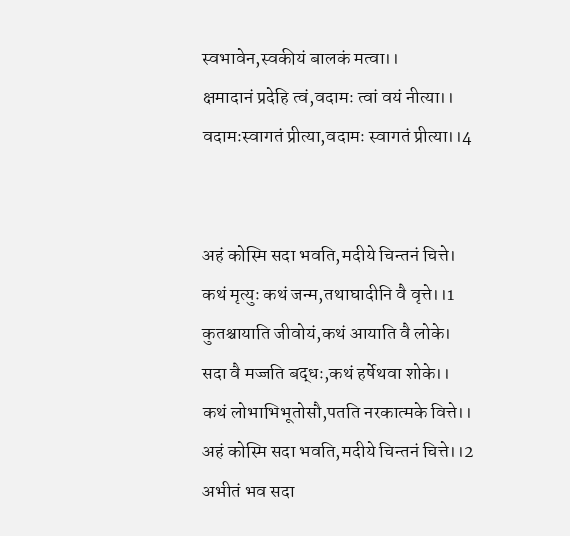स्वभावेन,स्वकीयं बालकं मत्वा।।
क्षमादानं प्रदेहि त्वं,वदामः त्वां वयं नीत्या।।
वदामःस्वागतं प्रीत्या,वदामः स्वागतं प्रीत्या।।4


अहं कोस्मि सदा भवति,मदीये चिन्तनं चित्ते।
कथं मृत्युः कथं जन्म,तथाघादीनि वै वृत्ते।।1
कुतश्चायाति जीवोयं,कथं आयाति वै लोके।
सदा वै मज्जति बद्धः,कथं हर्षेथवा शोके।।
कथं लोभाभिभूतोसौ,पतति नरकात्मके वित्ते।।
अहं कोस्मि सदा भवति,मदीये चिन्तनं चित्ते।।2
अभीतं भव सदा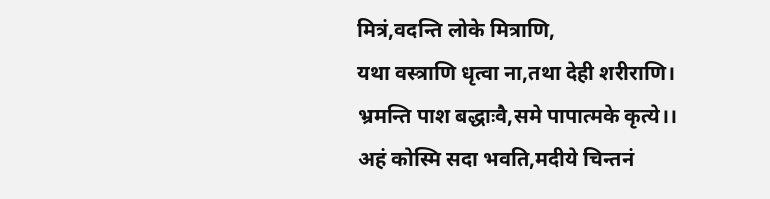मित्रं,वदन्ति लोके मित्राणि,
यथा वस्त्राणि धृत्वा ना,तथा देही शरीराणि।
भ्रमन्ति पाश बद्धाःवै,समे पापात्मके कृत्ये।।
अहं कोस्मि सदा भवति,मदीये चिन्तनं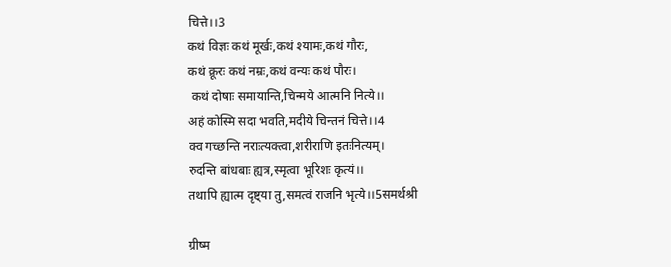चित्ते।।3
कथं विज्ञः कथं मूर्खः,कथं श्यामः,कथं गौरः,
कथं क्रूरः कथं नम्रः,कथं वन्यः कथं पौरः।
 कथं दोषाः समायान्ति,चिन्मये आत्मनि नित्ये।।
अहं कोस्मि सदा भवति,मदीये चिन्तनं चित्ते।।4
क्व गच्छन्ति नराःत्यक्त्वा,शरीराणि इतःनित्यम्।
रुदन्ति बांधबाः ह्यत्र,स्मृत्वा भूरिशः कृत्यं।।
तथापि ह्यात्म दृष्ट्या तु,समत्वं राजनि भृत्ये।।5समर्थश्री

ग्रीष्म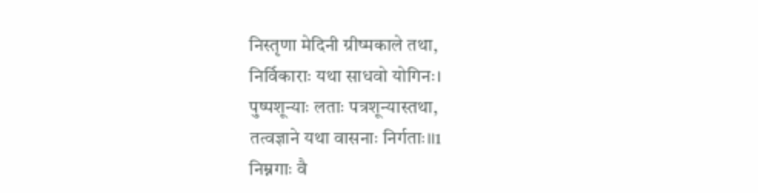निस्तृणा मेदिनी ग्रीष्मकाले तथा,
निर्विकाराः यथा साधवो योगिनः।
पुष्पशून्याः लताः पत्रशून्यास्तथा,
तत्वज्ञाने यथा वासनाः निर्गताः।।1
निम्नगाः वै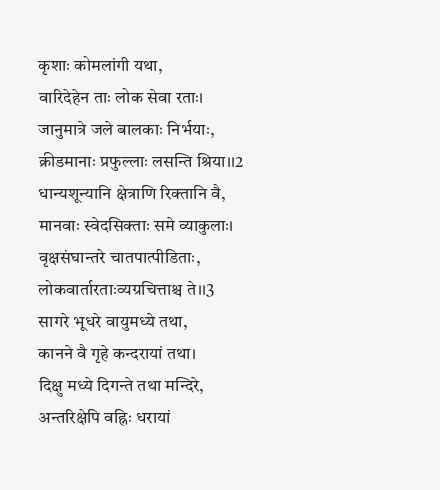कृशाः कोमलांगी यथा,
वारिदेहेन ताः लोक सेवा रताः।
जानुमात्रे जले बालकाः निर्भयाः,
क्रीडमानाः प्रफुल्लाः लसन्ति श्रिया।।2
धान्यशून्यानि क्षेत्राणि रिक्तानि वै,
मानवाः स्वेदसिक्ताः समे व्याकुलाः।
वृक्षसंघान्तरे चातपात्पीडिताः,
लोकवार्तारताःव्यग्रचित्ताश्च ते।।3
सागरे भूधरे वायुमध्ये तथा,
कानने वै गृहे कन्दरायां तथा।
दिक्षु मध्ये दिगन्ते तथा मन्दिरे,
अन्तरिक्षेपि वह्निः धरायां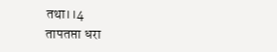तथा।।4
तापतप्ता धरा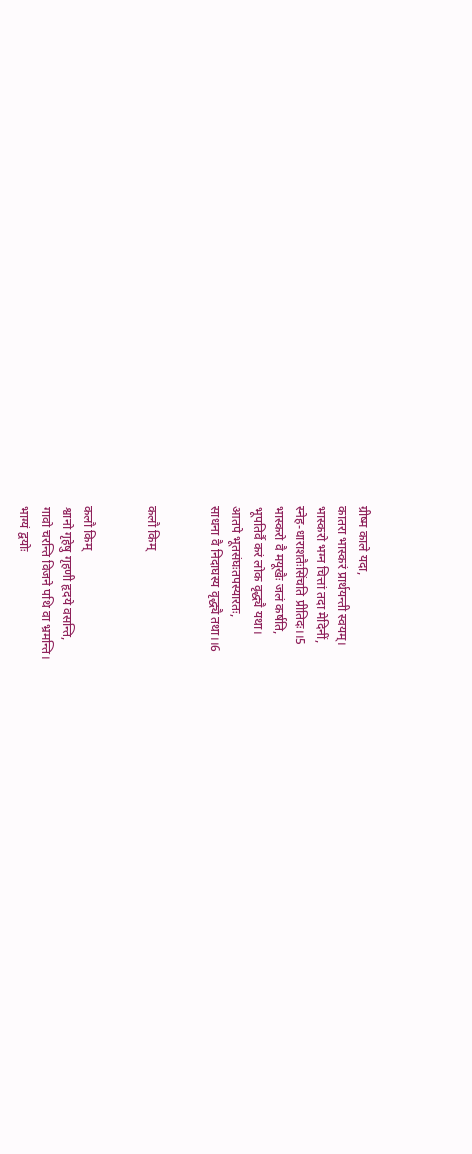ग्रीष्म काले यदा,
कातरा भास्करं प्रार्थयन्ती स्वयम्।
भास्करो भग्न चित्तां तदा मेदिनीं,
स्नेह-धाराशतैःसिंचति प्रीतिदः।।5
भास्करो वै मयूखैः जलं कर्षति,
भूपतिर्वै करं लोक वृद्ध्यै यथा।
आतपे भूतसंघःतपस्यारतः,
साधना वै निदाघस्य वृद्ध्यै तथा।।6


कलौ किम्


कलौ किम्
श्वानो गृहेषु गृहणी हृदये वसन्ति,
गावो चरन्ति विजने पथि वा भ्रमन्ति।
भाग्यं द्वयोः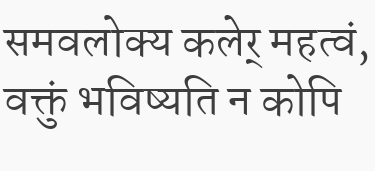समवलोक्य कलेर् महत्वं,
वक्तुं भविष्यति न कोपि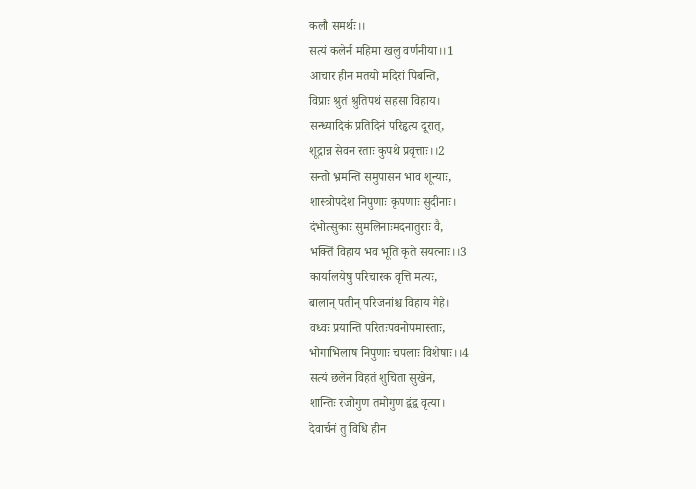कलौ समर्थः।।
सत्यं कलेर्न महिमा खलु वर्णनीया।।1
आचार हीन मतयो मदिरां पिबन्ति,
विप्राः श्रुतं श्रुतिपथं सहसा विहाय।
सन्ध्यादिकं प्रतिदिनं परिहृत्य दूरात्,
शूद्रान्न सेवन रताः कुपथे प्रवृत्ताः।।2
सन्तो भ्रमन्ति समुपासन भाव शून्याः,
शास्त्रोपदेश निपुणाः कृपणाः सुदीनाः।
दंभोत्सुकाः सुमलिनाःमदनातुराः वै,
भक्तिं विहाय भव भूति कृते सयत्नाः।।3
कार्यालयेषु परिचारक वृत्ति मत्यः,
बालान् पतीन् परिजनांश्च विहाय गेहे।
वध्वः प्रयान्ति परितःपवनोपमास्ताः,
भोगाभिलाष निपुणाः चपलाः विशेषाः।।4
सत्यं छलेन विहतं शुचिता सुखेन,
शान्तिः रजोगुण तमोगुण द्वंद्व वृत्या।
देवार्चनं तु विधि हीन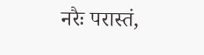नरैः परास्तं,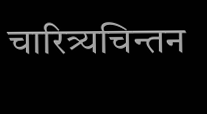चारित्र्यचिन्तन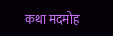कथा मदमोह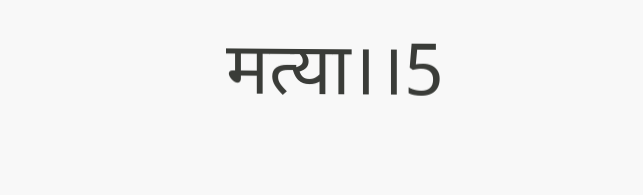मत्या।।5